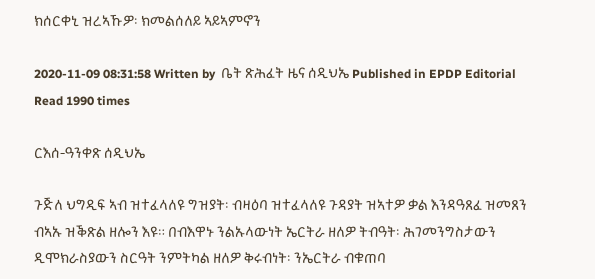ክሰርቀኒ ዝረኣኹዎ፡ ክመልሰለይ ኣይኣምኖን

2020-11-09 08:31:58 Written by  ቤት ጽሕፈት ዜና ሰዲህኤ Published in EPDP Editorial Read 1990 times

ርእሰ-ዓንቀጽ ሰዲህኤ

ጉጅለ ህግዲፍ ኣብ ዝተፈላለዩ ግዝያት፡ ብዛዕባ ዝተፈላለዩ ጉዳያት ዝኣተዎ ቃል እንዳዓጸፈ ዝመጸን ብኣኡ ዝቕጽል ዘሎን እዩ። በብእዋኑ ንልኡላውነት ኤርትራ ዘለዎ ትብዓት፡ ሕገመንግስታውን ዲሞክራስያውን ስርዓት ንምትካል ዘለዎ ቅሩብነት፡ ንኤርትራ ብቁጠባ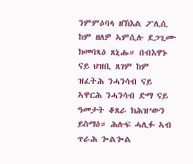ንምምዕባላ ዘኽእል ፖሊሲ ከም ዘለዎ ኣምሲሉ ደጋጊሙ ክመባጻዕ ጸኒሑ። በብእዋኑ ናይ ህዝቢ ጸገም ከም ዝፈትሕ ንሓንሳብ ናይ ኣዋርሕ ንሓንሳብ ድማ ናይ ዓመታት ቆጸራ ክሕዝ’ውን ይስማዕ። ሕሉፍ ሓሊፉ ኣብ ጥራሕ ጐልጐል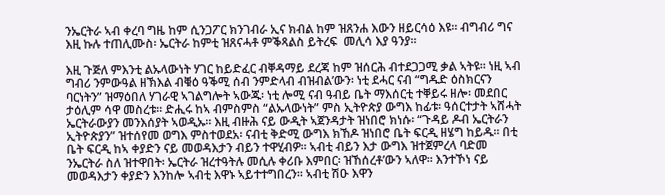ንኤርትራ ኣብ ቀረባ ግዜ ከም ሲንጋፖር ክንገብራ ኢና ክብል ከም ዝጸንሐ እውን ዘይርሳዕ እዩ። ብግብሪ ግና እዚ ኩሉ ተጠሊሙስ፡ ኤርትራ ከምቲ ዝጸናሓቶ ምቕጻልስ ይትረፍ  መሊሳ እያ ዓንያ።

እዚ ጉጅለ ምእንቲ ልኡላውነት ሃገር ከይድፈር ብቐዳማይ ደረጃ ከም ዝሰርሕ ብተደጋጋሚ ቃል ኣትዩ። ነዚ ኣብ ግብሪ ንምውዓል ዘኽእል ብቑዕ ዓቕሚ ሰብ ንምድላብ ብዝብል’ውን፡ ነቲ ደሓር ናብ “ግዱድ ዕስክርናን ባርነትን” ዝማዕበለ ሃገራዊ ኣገልግሎት ኣውጁ፡ ነቲ ሎሚ ናብ ዓብይ ቤት ማእሰርቲ ተቐይሩ ዘሎ፡ መደበር ታዕሊም ሳዋ መስረቱ። ድሒሩ ከኣ ብምስምስ “ልኡላውነት” ምስ ኢትዮጵያ ውግእ ከፊቱ፡ ዓሰርተታት ኣሸሓት ኤርትራውያን መንእሰያት ኣወዲኡ። እዚ ብዙሕ ናይ ውዲት ኣጀንዳታት ዝነበሮ ክነሱ፡ “ጉዳይ ዶብ ኤርትራን ኢትዮጵያን” ዝተሰየመ ወግእ ምስተወደአ፡ ናብቲ ቅድሚ ውግእ ክኸዶ ዝነበሮ ቤት ፍርዲ ዘሄግ ከይዱ። በቲ ቤት ፍርዲ ከኣ ቀያድን ናይ መወዳእታን ብይን ተዋሂብዎ። ኣብቲ ብይን እታ ውግእ ዝተጀምረላ ባድመ ንኤርትራ ስለ ዝተዋበት፡ ኤርትራ ዝረተዓትሉ መሲሉ ቀሪቡ እምበር፡ ዝኸሰረቶ’ውን ኣለዋ። እንተኾነ ናይ መወዳእታን ቀያድን እንከሎ ኣብቲ እዋኑ ኣይተተግበረን። ኣብቲ ሽዑ እዋን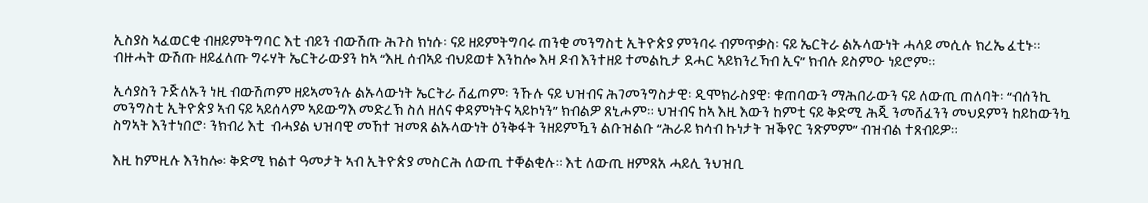ኢስያስ ኣፈወርቂ ብዘይምትግባር እቲ ብይን ብውሽጡ ሕጉስ ክነሱ፡ ናይ ዘይምትግባሩ ጠንቂ መንግስቲ ኢትዮጵያ ምንባሩ ብምጥቃስ፡ ናይ ኤርትራ ልኡላውነት ሓላይ መሲሉ ክረኤ ፈቲኑ። ብዙሓት ውሽጡ ዘይፈለጡ ግሩሃት ኤርትራውያን ከኣ “እዚ ሰብኣይ ብህይወቱ እንከሎ እዛ ዶብ እንተዘይ ተመልኪታ ደሓር ኣይክንረኻብ ኢና” ክብሉ ይስምዑ ነይሮም።

ኢሳያስን ጉጅለኡን ነዚ ብውሽጦም ዘይኣመንሉ ልኡላውነት ኤርትራ ሸፊጦም፡ ንኹሉ ናይ ህዝብና ሕገመንግስታዊ፡ ዲሞክራስያዊ፡ ቁጠባውን ማሕበራውን ናይ ለውጢ ጠለባት፡ “ብሰንኪ መንግስቲ ኢትዮጵያ ኣብ ናይ ኣይሰላም ኣይውግእ መድረኽ ስለ ዘለና ቀዳምነትና ኣይኮነን” ክብልዎ ጸኒሖም። ህዝብና ከኣ እዚ እውን ከምቲ ናይ ቅድሚ ሕጂ ንመሸፈንን መህደምን ከይከውንኳ ስግኣት እንተነበሮ፡ ንክብሪ እቲ  ብሓያል ህዝባዊ መኸተ ዝመጸ ልኡላውነት ዕንቅፋት ንዘይምዃን ልቡዝልቡ “ሕራይ ክሳብ ኩነታት ዝቕየር ንጽምም” ብዝብል ተጸብይዎ።

እዚ ከምዚሉ እንከሎ፡ ቅድሚ ክልተ ዓመታት ኣብ ኢትዮጵያ መስርሕ ለውጢ ተቐልቂሉ። እቲ ለውጢ ዘምጸአ ሓይሊ ንህዝቢ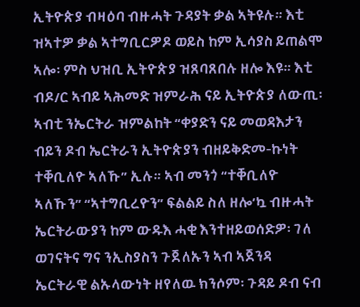ኢትዮጵያ ብዛዕባ ብዙሓት ጉዳያት ቃል ኣትዩሉ። እቲ ዝኣተዎ ቃል ኣተግቢርዎዶ ወይስ ከም ኢሳያስ ይጠልሞ ኣሎ፡ ምስ ህዝቢ ኢትዮጵያ ዝጸባጸበሉ ዘሎ እዩ። እቲ ብዶ/ር ኣብይ ኣሕመድ ዝምራሕ ናይ ኢትዮጵያ ለውጢ፡ ኣብቲ ንኤርትራ ዝምልከት “ቀያድን ናይ መወዳእታን ብይን ዶብ ኤርትራን ኢትዮጵያን ብዘይቅድመ-ኩነት ተቐቢለዮ ኣለኹ” ኢሉ። ኣብ መንጎ “ተቐቢለዮ ኣለኹን” “ኣተግቢረዮን” ፍልልይ ስለ ዘሎ’ኳ ብዙሓት ኤርትራውያን ከም ውዱእ ሓቂ እንተዘይወሰድዎ፡ ገለ ወገናትና ግና ንኢስያስን ጉጀለኡን ኣብ ኣጀንዳ ኤርትራዊ ልኡላውነት ዘየለዉ ክንሶም፡ ጉዳይ ዶብ ናብ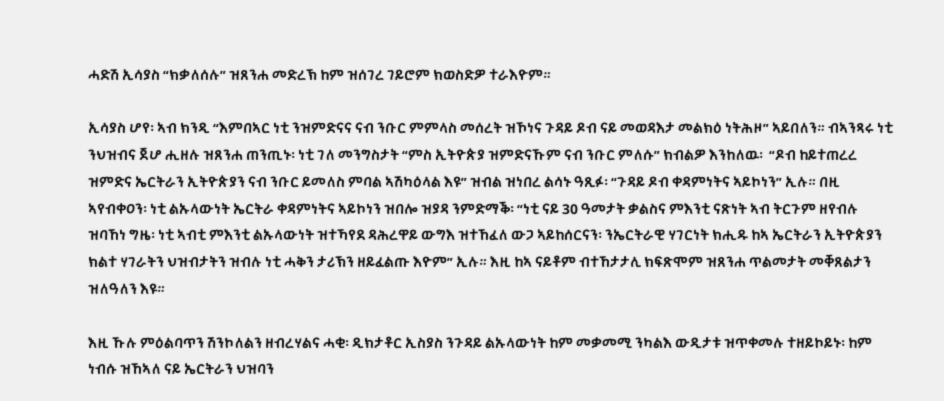ሓድሽ ኢሳያስ “ክቃለሰሉ” ዝጸንሐ መድረኽ ከም ዝሰገረ ገይሮም ክወስድዎ ተራእዮም።

ኢሳያስ ሆየ፡ ኣብ ክንዲ “እምበኣር ነቲ ንዝምድናና ናብ ንቡር ምምላስ መሰረት ዝኾነና ጉዳይ ዶብ ናይ መወዳእታ መልክዕ ነትሕዞ” ኣይበለን። ብኣንጻሩ ነቲ ንህዝብና ጀሆ ሒዘሉ ዝጸንሐ ጠንጢኑ፡ ነቲ ገለ መንግስታት “ምስ ኢትዮጵያ ዝምድናኹም ናብ ንቡር ምለሱ” ክብልዎ እንከለዉ፡  “ዶብ ከይተጠረረ ዝምድና ኤርትራን ኢትዮጵያን ናብ ንቡር ይመለስ ምባል ኣሽካዕላል እዩ” ዝብል ዝነበረ ልሳኑ ዓጺፉ፡ “ጉዳይ ዶብ ቀዳምነትና ኣይኮነን” ኢሉ። በዚ ኣየብቀዐን፡ ነቲ ልኡላውነት ኤርትራ ቀዳምነትና ኣይኮነን ዝበሎ ዝያዳ ንምድማቕ፡ “ነቲ ናይ 30 ዓመታት ቃልስና ምእንቲ ናጽነት ኣብ ትርጉም ዘየብሉ ዝባኸነ ግዜ፡ ነቲ ኣብቲ ምእንቲ ልኡላውነት ዝተኻየደ ዳሕረዋይ ውግእ ዝተኸፈለ ውጋ ኣይከሰርናን፡ ንኤርትራዊ ሃገርነት ክሒዱ ከኣ ኤርትራን ኢትዮጵያን ክልተ ሃገራትን ህዝብታትን ዝብሉ ነቲ ሓቅን ታሪኽን ዘይፈልጡ እዮም” ኢሉ። እዚ ከኣ ናይቶም ብተኸታታሊ ክፍጽሞም ዝጸንሐ ጥልመታት መቐጸልታን ዝለዓለን እዩ።

እዚ ኹሉ ምዕልባጥን ሽንኮለልን ዘብረሃልና ሓቂ፡ ዲክታቶር ኢስያስ ንጉዳይ ልኡላውነት ከም መቃመሚ ንካልእ ውዲታቱ ዝጥቀመሉ ተዘይኮይኑ፡ ከም ነብሱ ዝኸኣለ ናይ ኤርትራን ህዝባን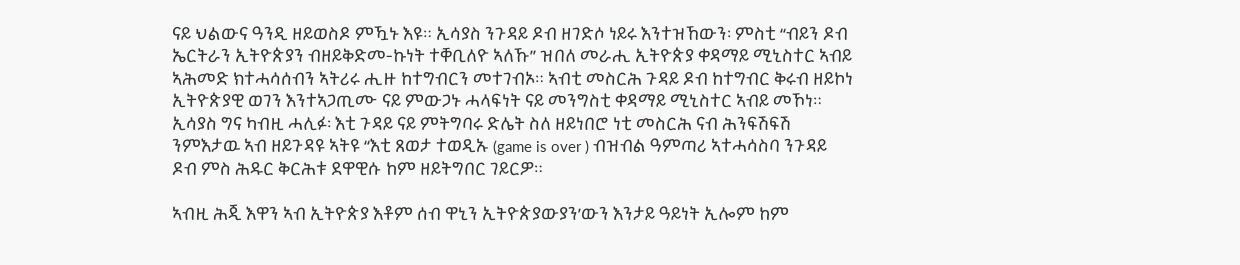ናይ ህልውና ዓንዲ ዘይወስዶ ምዃኑ እዩ። ኢሳያስ ንጉዳይ ዶብ ዘገድሶ ነይሩ እንተዝኸውን፡ ምስቲ “ብይን ዶብ ኤርትራን ኢትዮጵያን ብዘይቅድመ-ኩነት ተቐቢለዮ ኣለኹ” ዝበለ መራሒ ኢትዮጵያ ቀዳማይ ሚኒስተር ኣብይ ኣሕመድ ክተሓሳሰብን ኣትሪሩ ሒዙ ከተግብርን መተገብኦ። ኣብቲ መስርሕ ጉዳይ ዶብ ከተግብር ቅሩብ ዘይኮነ ኢትዮጵያዊ ወገን እንተኣጋጢሙ ናይ ምውጋኑ ሓላፍነት ናይ መንግስቲ ቀዳማይ ሚኒስተር ኣብይ መኾነ። ኢሳያስ ግና ካብዚ ሓሊፉ፡ እቲ ጉዳይ ናይ ምትግባሩ ድሌት ስለ ዘይነበሮ ነቲ መስርሕ ናብ ሕንፍሽፍሽ ንምእታዉ ኣብ ዘይጉዳዩ ኣትዩ “እቲ ጸወታ ተወዲኡ (game is over ) ብዝብል ዓምጣሪ ኣተሓሳስባ ንጉዳይ ዶብ ምስ ሕዱር ቅርሕቱ ደዋዊሱ ከም ዘይትግበር ገይርዎ።

ኣብዚ ሕጂ እዋን ኣብ ኢትዮጵያ እቶም ሰብ ዋኒን ኢትዮጵያውያን’ውን እንታይ ዓይነት ኢሎም ከም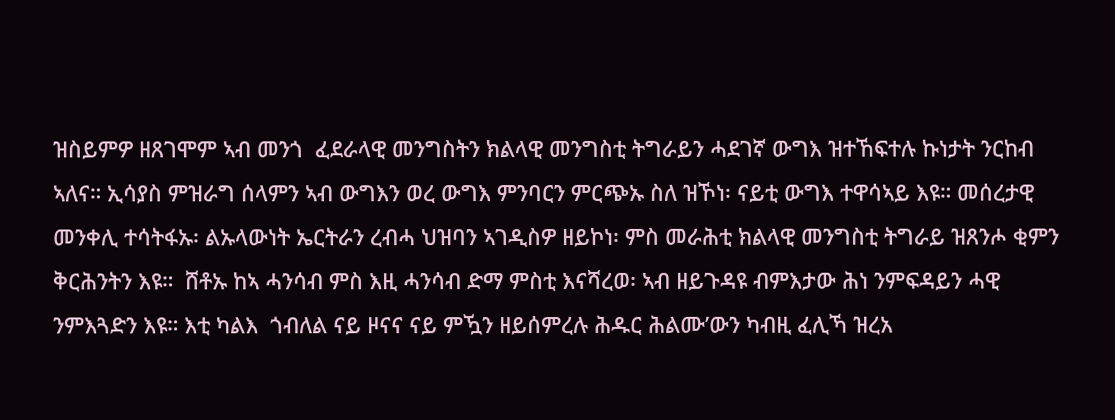ዝስይምዎ ዘጸገሞም ኣብ መንጎ  ፈደራላዊ መንግስትን ክልላዊ መንግስቲ ትግራይን ሓደገኛ ውግእ ዝተኸፍተሉ ኩነታት ንርከብ ኣለና። ኢሳያስ ምዝራግ ሰላምን ኣብ ውግእን ወረ ውግእ ምንባርን ምርጭኡ ስለ ዝኾነ፡ ናይቲ ውግእ ተዋሳኣይ እዩ። መሰረታዊ መንቀሊ ተሳትፋኡ፡ ልኡላውነት ኤርትራን ረብሓ ህዝባን ኣገዲስዎ ዘይኮነ፡ ምስ መራሕቲ ክልላዊ መንግስቲ ትግራይ ዝጸንሖ ቂምን ቅርሕንትን እዩ።  ሸቶኡ ከኣ ሓንሳብ ምስ እዚ ሓንሳብ ድማ ምስቲ እናሻረወ፡ ኣብ ዘይጉዳዩ ብምእታው ሕነ ንምፍዳይን ሓዊ ንምእጓድን እዩ። እቲ ካልእ  ጎብለል ናይ ዞናና ናይ ምዃን ዘይሰምረሉ ሕዱር ሕልሙ’ውን ካብዚ ፈሊኻ ዝረአ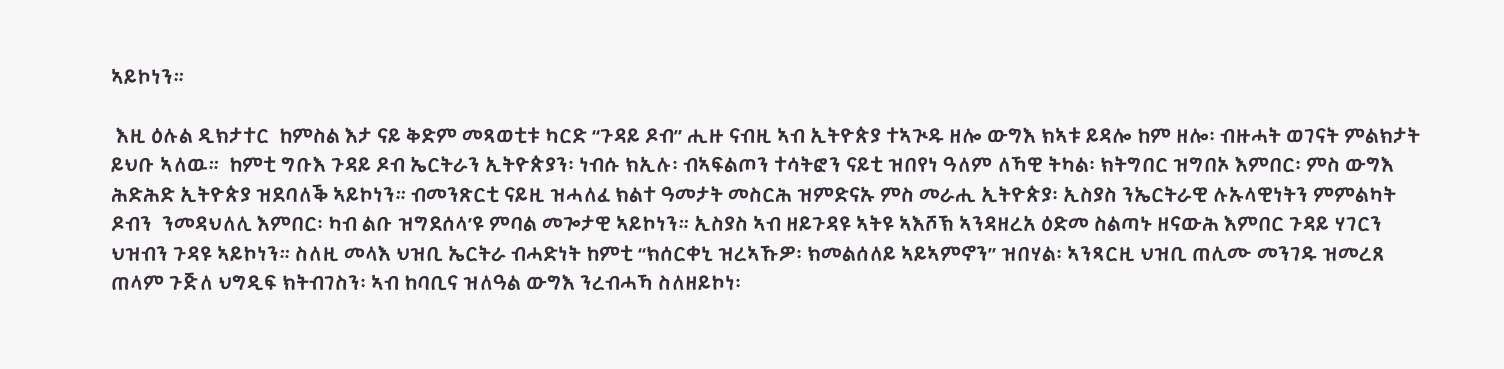ኣይኮነን።

 እዚ ዕሉል ዲክታተር  ከምስል እታ ናይ ቅድም መጻወቲቱ ካርድ “ጉዳይ ዶብ” ሒዙ ናብዚ ኣብ ኢትዮጵያ ተኣጒዱ ዘሎ ውግእ ክኣቱ ይዳሎ ከም ዘሎ፡ ብዙሓት ወገናት ምልክታት ይህቡ ኣለዉ።  ከምቲ ግቡእ ጉዳይ ዶብ ኤርትራን ኢትዮጵያን፡ ነብሱ ክኢሉ፡ ብኣፍልጦን ተሳትፎን ናይቲ ዝበየነ ዓለም ለኻዊ ትካል፡ ክትግበር ዝግበኦ እምበር፡ ምስ ውግእ ሕድሕድ ኢትዮጵያ ዝደባለቕ ኣይኮነን። ብመንጽርቲ ናይዚ ዝሓለፈ ክልተ ዓመታት መስርሕ ዝምድናኡ ምስ መራሒ ኢትዮጵያ፡ ኢስያስ ንኤርትራዊ ሉኡላዊነትን ምምልካት ዶብን  ንመዳህለሊ እምበር፡ ካብ ልቡ ዝግደሰላ’ዩ ምባል መጐታዊ ኣይኮነን። ኢስያስ ኣብ ዘይጉዳዩ ኣትዩ ኣእሾኽ ኣንዳዘረአ ዕድመ ስልጣኑ ዘናውሕ እምበር ጉዳይ ሃገርን ህዝብን ጉዳዩ ኣይኮነን። ስለዚ መላእ ህዝቢ ኤርትራ ብሓድነት ከምቲ “ክሰርቀኒ ዝረኣኹዎ፡ ክመልሰለይ ኣይኣምኖን” ዝበሃል፡ ኣንጻርዚ ህዝቢ ጠሊሙ መንገዱ ዝመረጸ ጠላም ጉጅለ ህግዲፍ ክትብገስን፡ ኣብ ከባቢና ዝለዓል ውግእ ንረብሓኻ ስለዘይኮነ፡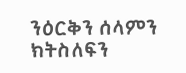ንዕርቅን ሰላምን ክትስለፍን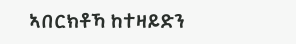ኣበርክቶኻ ከተዛይድን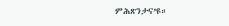ምሕጽንታና’ዩ።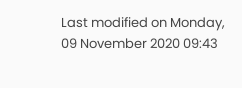Last modified on Monday, 09 November 2020 09:43